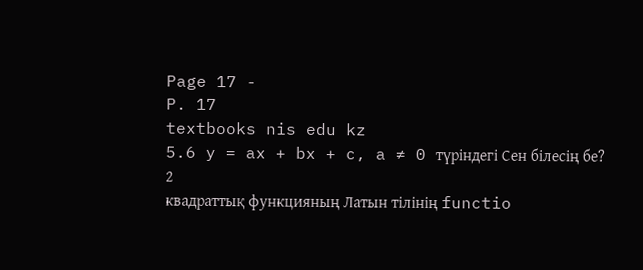Page 17 -
P. 17
textbooks nis edu kz
5.6 y = ax + bx + c, a ≠ 0 түріндегі Сен білесің бе?
2
квадраттық функцияның Латын тілінің functio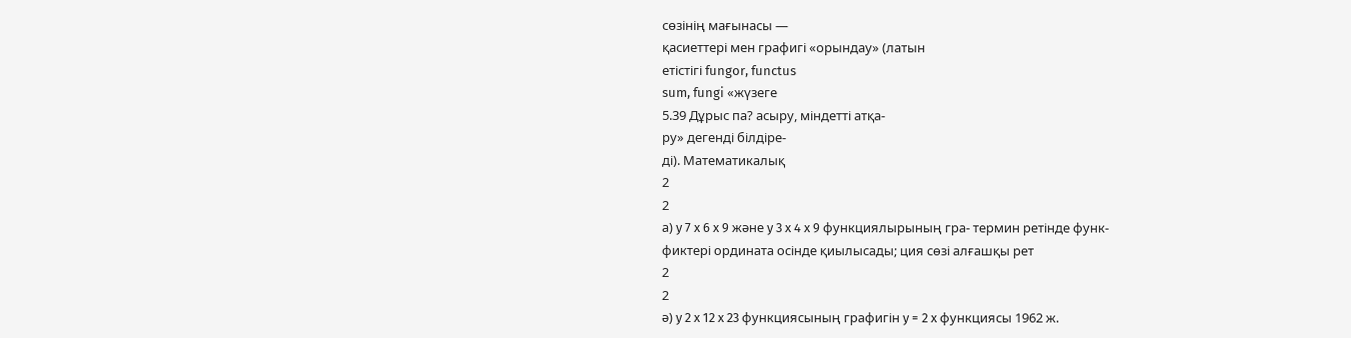сөзінің мағынасы —
қасиеттері мен графигі «орындау» (латын
етістігі fungor, functus
sum, fungi «жүзеге
5.39 Дұрыс па? асыру, міндетті атқа-
ру» дегенді білдіре-
ді). Математикалық
2
2
а) y 7 x 6 x 9 және y 3 x 4 x 9 функциялырының гра- термин ретінде функ-
фиктері ордината осінде қиылысады; ция сөзі алғашқы рет
2
2
ә) y 2 x 12 x 23 функциясының графигін y = 2 x функциясы 1962 ж.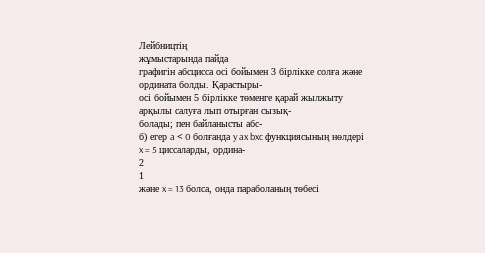Лейбництің
жұмыстарында пайда
графигін абсцисса осі бойымен 3 бірлікке солға және ордината болды. Қарастыры-
осі бойымен 5 бірлікке төменге қарай жылжыту арқылы салуға лып отырған сызық-
болады; пен байланысты абс-
б) егер a < 0 болғанда y ax bxc функциясының нөлдері x = 5 циссаларды, ордина-
2
1
және x = 13 болса, онда параболаның төбесі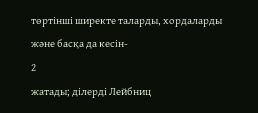төртінші ширекте таларды, хордаларды
және басқа да кесін-
2
жатады; ділерді Лейбниц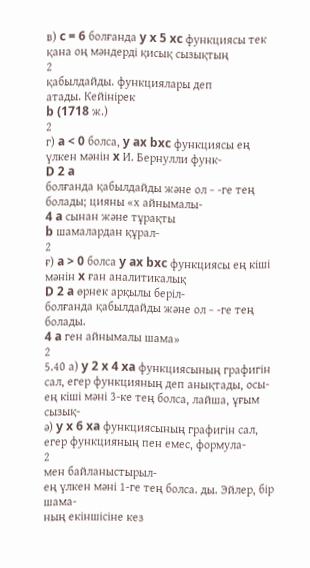в) c = 6 болғанда y x 5 xc функциясы тек қана оң мәндерді қисық сызықтың
2
қабылдайды. функциялары деп
атады. Кейінірек
b (1718 ж.)
2
г) a < 0 болса, y ax bxc функциясы ең үлкен мәнін x И. Бернулли функ-
D 2 a
болғанда қабылдайды және ол − -ге тең болады; цияны «х айнымалы-
4 a сынан және тұрақты
b шамалардан құрал-
2
ғ) a > 0 болса y ax bxc функциясы ең кіші мәнін x ған аналитикалық
D 2 a өрнек арқылы беріл-
болғанда қабылдайды және ол − -ге тең болады.
4 a ген айнымалы шама»
2
5.40 а) y 2 x 4 xa функциясының графигін сал, егер функцияның деп анықтады, осы-
ең кіші мәні 3-ке тең болса, лайша, ұғым сызық-
ә) y x 6 xa функциясының графигін сал, егер функцияның пен емес, формула-
2
мен байланыстырыл-
ең үлкен мәні 1-ге тең болса. ды. Эйлер, бір шама-
ның екіншісіне кез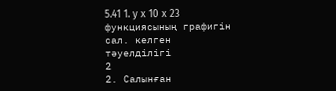5.41 1. y x 10 x 23 функциясының графигін сал. келген тәуелділігі
2
2. Салынған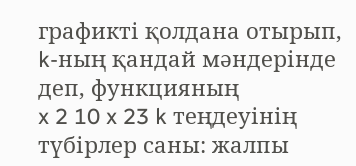графикті қолдана отырып, k-ның қандай мәндерінде деп, функцияның
x 2 10 x 23 k теңдеуінің түбірлер саны: жалпы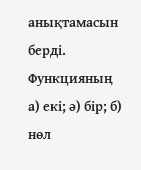анықтамасын
берді. Функцияның
а) екі; ә) бір; б) нөл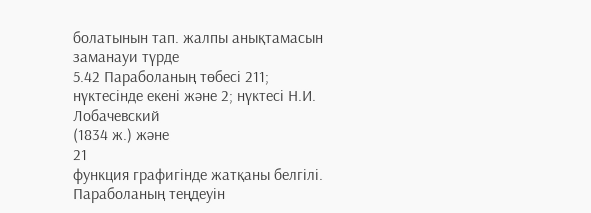болатынын тап. жалпы анықтамасын
заманауи түрде
5.42 Параболаның төбесі 211; нүктесінде екені және 2; нүктесі Н.И. Лобачевский
(1834 ж.) және
21
функция графигінде жатқаны белгілі. Параболаның теңдеуін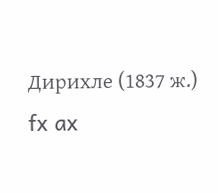Дирихле (1837 ж.)
fx ax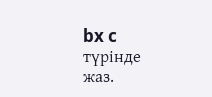bx c түрінде жаз.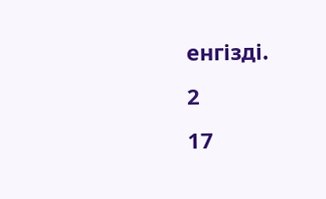енгізді.
2
17